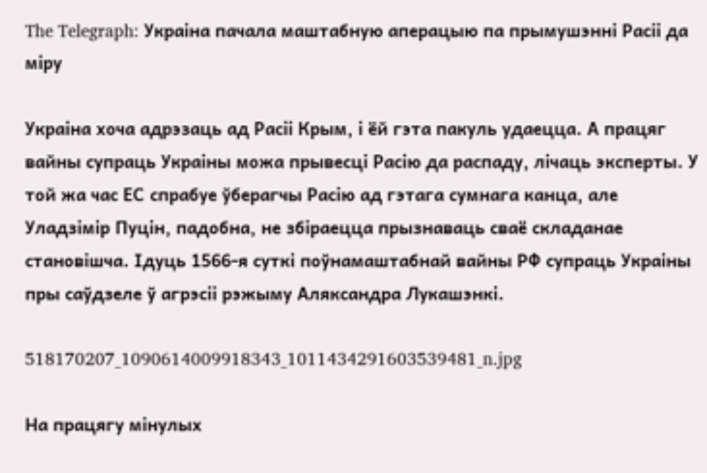The Telegraph: Украіна пачала маштабную аперацыю па прымушэнні Расіі да міру

Украіна хоча адрэзаць ад Расіі Крым, і ёй гэта пакуль удаецца. А працяг вайны супраць Украіны можа прывесці Расію да распаду, лічаць эксперты. У той жа час ЕС спрабуе ўберагчы Расію ад гэтага сумнага канца, але Уладзімір Пуцін, падобна, не збіраецца прызнаваць сваё складанае становішча. Ідуць 1566-я суткі поўнамаштабнай вайны РФ супраць Украіны пры саўдзеле ў агрэсіі рэжыму Аляксандра Лукашэнкі.

518170207_1090614009918343_1011434291603539481_n.jpg

На працягу мінулых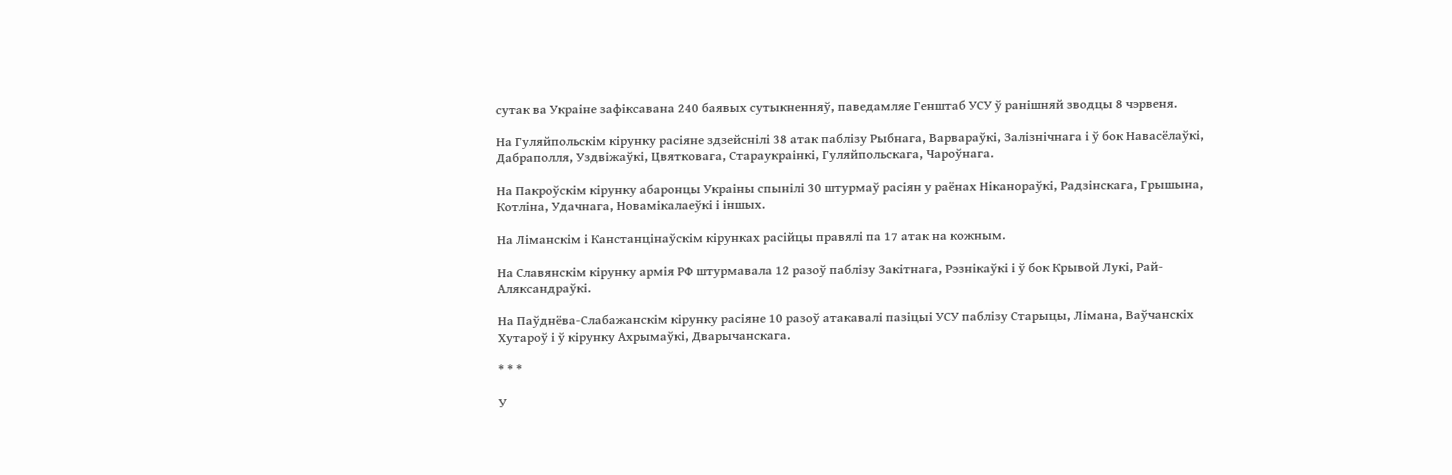сутак ва Украіне зафіксавана 240 баявых сутыкненняў, паведамляе Генштаб УСУ ў ранішняй зводцы 8 чэрвеня.

На Гуляйпольскім кірунку расіяне здзейснілі 38 атак паблізу Рыбнага, Варвараўкі, Залізнічнага і ў бок Навасёлаўкі, Дабраполля, Уздвіжаўкі, Цвятковага, Стараукраінкі, Гуляйпольскага, Чароўнага.

На Пакроўскім кірунку абаронцы Украіны спынілі 30 штурмаў расіян у раёнах Ніканораўкі, Радзінскага, Грышына, Котліна, Удачнага, Новамікалаеўкі і іншых.

На Ліманскім і Канстанцінаўскім кірунках расійцы правялі па 17 атак на кожным.

На Славянскім кірунку армія РФ штурмавала 12 разоў паблізу Закітнага, Рэзнікаўкі і ў бок Крывой Лукі, Рай-Аляксандраўкі.

На Паўднёва-Слабажанскім кірунку расіяне 10 разоў атакавалі пазіцыі УСУ паблізу Старыцы, Лімана, Ваўчанскіх Хутароў і ў кірунку Ахрымаўкі, Дварычанскага.

* * *

У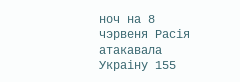ноч на 8 чэрвеня Расія атакавала Украіну 155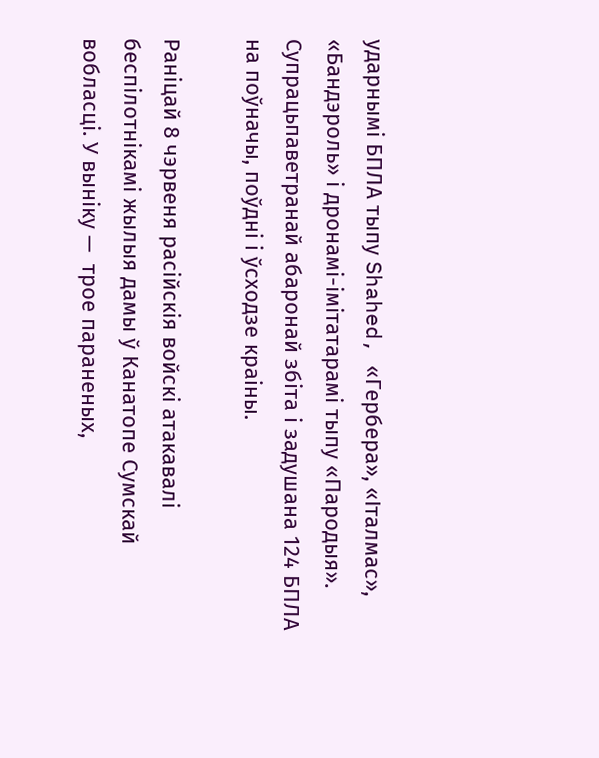ударнымі БПЛА тыпу Shahed, «Гербера», «Італмас», «Бандэроль» і дронамі-імітатарамі тыпу «Пародыя». Супрацьпаветранай абаронай збіта і задушана 124 БПЛА на поўначы, поўдні і ўсходзе краіны.

Раніцай 8 чэрвеня расійскія войскі атакавалі беспілотнікамі жылыя дамы ў Канатопе Сумскай вобласці. У выніку —  трое параненых,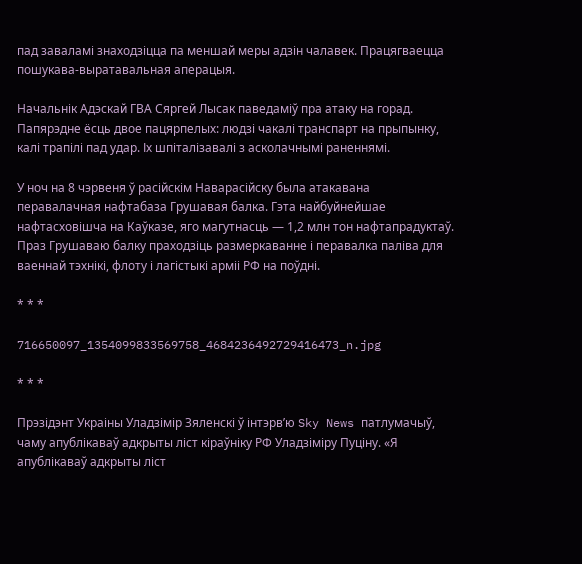пад заваламі знаходзіцца па меншай меры адзін чалавек. Працягваецца пошукава-выратавальная аперацыя.

Начальнік Адэскай ГВА Сяргей Лысак паведаміў пра атаку на горад. Папярэдне ёсць двое пацярпелых: людзі чакалі транспарт на прыпынку, калі трапілі пад удар. Іх шпіталізавалі з асколачнымі раненнямі.

У ноч на 8 чэрвеня ў расійскім Наварасійску была атакавана перавалачная нафтабаза Грушавая балка. Гэта найбуйнейшае нафтасховішча на Каўказе, яго магутнасць — 1,2 млн тон нафтапрадуктаў. Праз Грушаваю балку праходзіць размеркаванне і перавалка паліва для ваеннай тэхнікі, флоту і лагістыкі арміі РФ на поўдні.

* * *

716650097_1354099833569758_4684236492729416473_n.jpg

* * *

Прэзідэнт Украіны Уладзімір Зяленскі ў інтэрв’ю Sky News патлумачыў, чаму апублікаваў адкрыты ліст кіраўніку РФ Уладзіміру Пуціну. «Я апублікаваў адкрыты ліст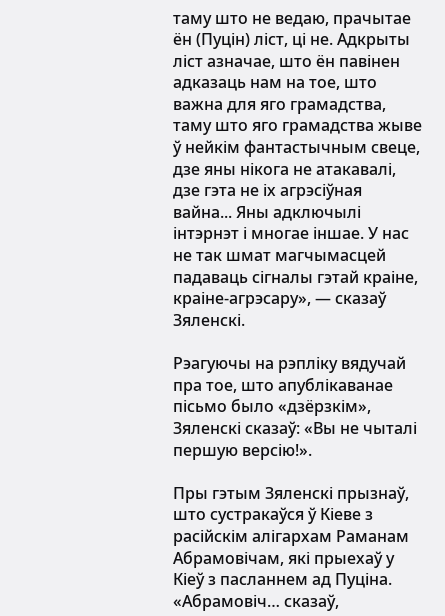таму што не ведаю, прачытае ён (Пуцін) ліст, ці не. Адкрыты ліст азначае, што ён павінен адказаць нам на тое, што важна для яго грамадства, таму што яго грамадства жыве ў нейкім фантастычным свеце, дзе яны нікога не атакавалі, дзе гэта не іх агрэсіўная вайна... Яны адключылі інтэрнэт і многае іншае. У нас не так шмат магчымасцей падаваць сігналы гэтай краіне, краіне-агрэсару», — сказаў Зяленскі.

Рэагуючы на рэпліку вядучай пра тое, што апублікаванае пісьмо было «дзёрзкім», Зяленскі сказаў: «Вы не чыталі першую версію!».

Пры гэтым Зяленскі прызнаў, што сустракаўся ў Кіеве з расійскім алігархам Раманам Абрамовічам, які прыехаў у Кіеў з пасланнем ад Пуціна. «Абрамовіч… сказаў,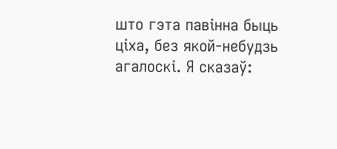што гэта павінна быць ціха, без якой-небудзь агалоскі. Я сказаў: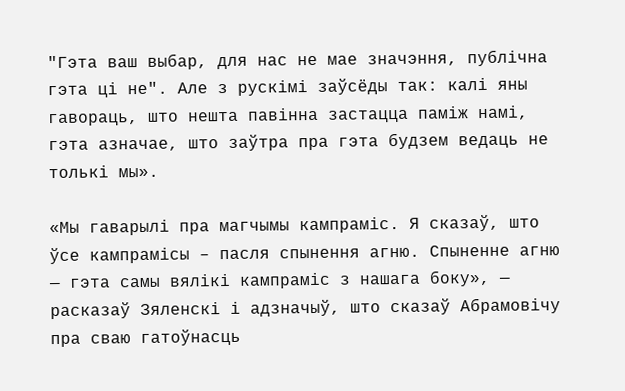"Гэта ваш выбар, для нас не мае значэння, публічна гэта ці не". Але з рускімі заўсёды так: калі яны гавораць, што нешта павінна застацца паміж намі, гэта азначае, што заўтра пра гэта будзем ведаць не толькі мы».

«Мы гаварылі пра магчымы кампраміс. Я сказаў, што ўсе кампрамісы – пасля спынення агню. Спыненне агню — гэта самы вялікі кампраміс з нашага боку», — расказаў Зяленскі і адзначыў, што сказаў Абрамовічу пра сваю гатоўнасць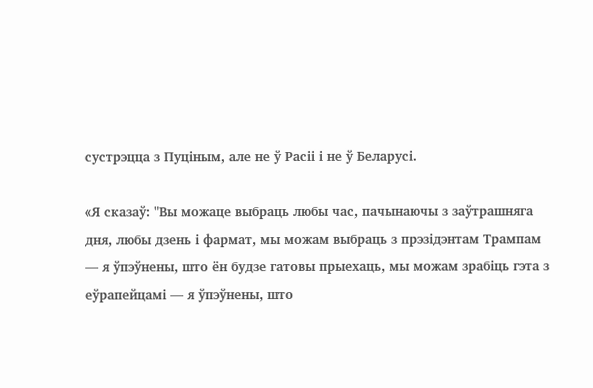сустрэцца з Пуціным, але не ў Расіі і не ў Беларусі.

«Я сказаў: "Вы можаце выбраць любы час, пачынаючы з заўтрашняга дня, любы дзень і фармат, мы можам выбраць з прэзідэнтам Трампам — я ўпэўнены, што ён будзе гатовы прыехаць, мы можам зрабіць гэта з еўрапейцамі — я ўпэўнены, што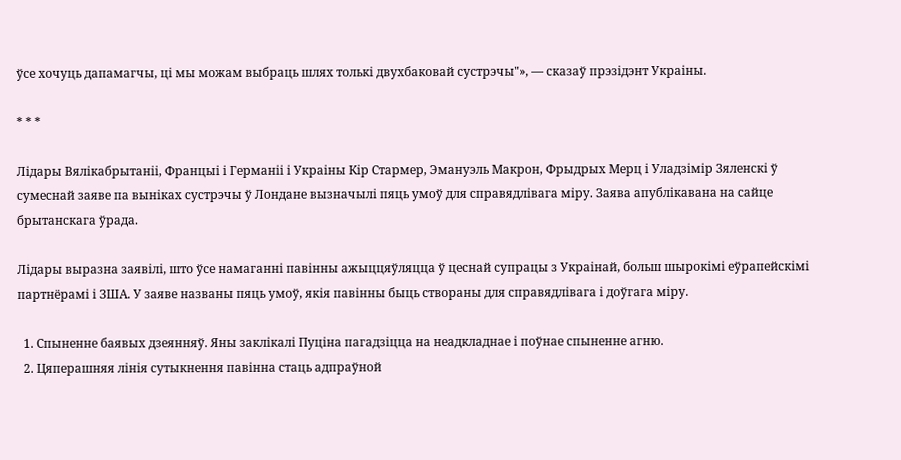ўсе хочуць дапамагчы, ці мы можам выбраць шлях толькі двухбаковай сустрэчы"», — сказаў прэзідэнт Украіны.

* * *

Лідары Вялікабрытаніі, Францыі і Германіі і Украіны Кір Стармер, Эмануэль Макрон, Фрыдрых Мерц і Уладзімір Зяленскі ў сумеснай заяве па выніках сустрэчы ў Лондане вызначылі пяць умоў для справядлівага міру. Заява апублікавана на сайце брытанскага ўрада.

Лідары выразна заявілі, што ўсе намаганні павінны ажыццяўляцца ў цеснай супрацы з Украінай, больш шырокімі еўрапейскімі партнёрамі і ЗША. У заяве названы пяць умоў, якія павінны быць створаны для справядлівага і доўгага міру.

  1. Спыненне баявых дзеянняў. Яны заклікалі Пуціна пагадзіцца на неадкладнае і поўнае спыненне агню.
  2. Цяперашняя лінія сутыкнення павінна стаць адпраўной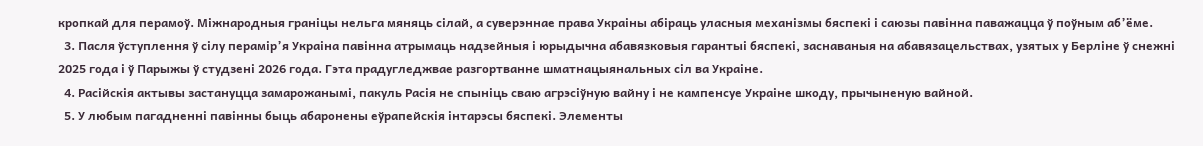кропкай для перамоў. Міжнародныя граніцы нельга мяняць сілай, а суверэннае права Украіны абіраць уласныя механізмы бяспекі і саюзы павінна паважацца ў поўным аб’ёме.
  3. Пасля ўступлення ў сілу перамір’я Украіна павінна атрымаць надзейныя і юрыдычна абавязковыя гарантыі бяспекі, заснаваныя на абавязацельствах, узятых у Берліне ў снежні 2025 года і ў Парыжы ў студзені 2026 года. Гэта прадугледжвае разгортванне шматнацыянальных сіл ва Украіне.
  4. Расійскія актывы застануцца замарожанымі, пакуль Расія не спыніць сваю агрэсіўную вайну і не кампенсуе Украіне шкоду, прычыненую вайной.
  5. У любым пагадненні павінны быць абаронены еўрапейскія інтарэсы бяспекі. Элементы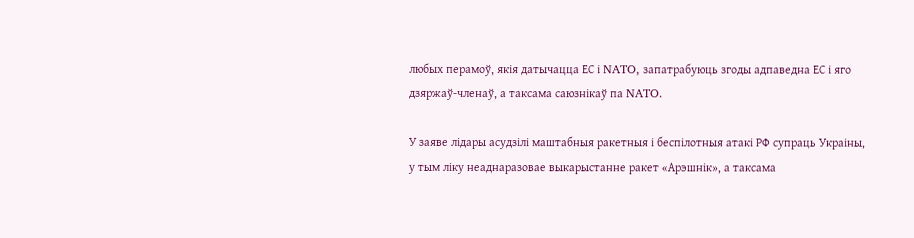любых перамоў, якія датычацца ЕС і NATO, запатрабуюць згоды адпаведна ЕС і яго дзяржаў-членаў, а таксама саюзнікаў па NATO.

У заяве лідары асудзілі маштабныя ракетныя і беспілотныя атакі РФ супраць Украіны, у тым ліку неаднаразовае выкарыстанне ракет «Арэшнік», а таксама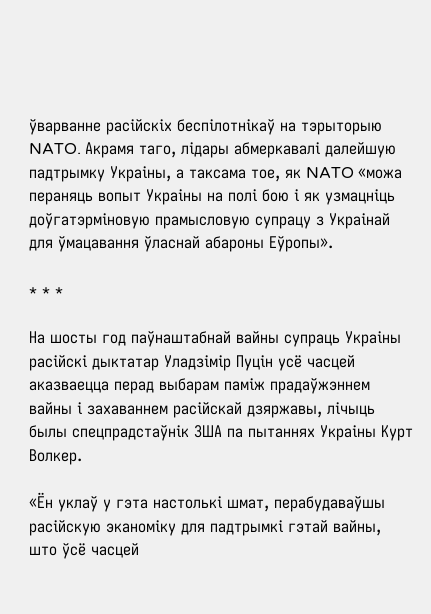ўварванне расійскіх беспілотнікаў на тэрыторыю NATO. Акрамя таго, лідары абмеркавалі далейшую падтрымку Украіны, а таксама тое, як NATO «можа пераняць вопыт Украіны на полі бою і як узмацніць доўгатэрміновую прамысловую супрацу з Украінай для ўмацавання ўласнай абароны Еўропы».

* * *

На шосты год паўнаштабнай вайны супраць Украіны расійскі дыктатар Уладзімір Пуцін усё часцей аказваецца перад выбарам паміж прадаўжэннем вайны і захаваннем расійскай дзяржавы, лічыць былы спецпрадстаўнік ЗША па пытаннях Украіны Курт Волкер.

«Ён уклаў у гэта настолькі шмат, перабудаваўшы расійскую эканоміку для падтрымкі гэтай вайны, што ўсё часцей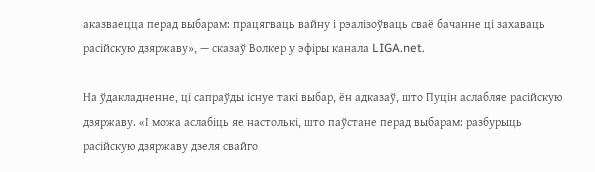аказваецца перад выбарам: працягваць вайну і рэалізоўваць сваё бачанне ці захаваць расійскую дзяржаву», — сказаў Волкер у эфіры канала LIGA.net.

На ўдакладненне, ці сапраўды існуе такі выбар, ён адказаў, што Пуцін аслабляе расійскую дзяржаву. «І можа аслабіць яе настолькі, што паўстане перад выбарам: разбурыць расійскую дзяржаву дзеля свайго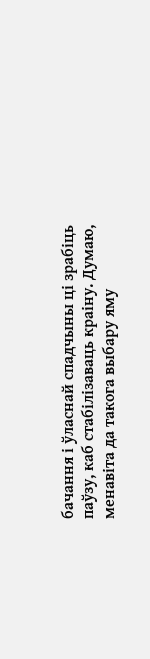бачання і ўласнай спадчыны ці зрабіць паўзу, каб стабілізаваць краіну. Думаю, менавіта да такога выбару яму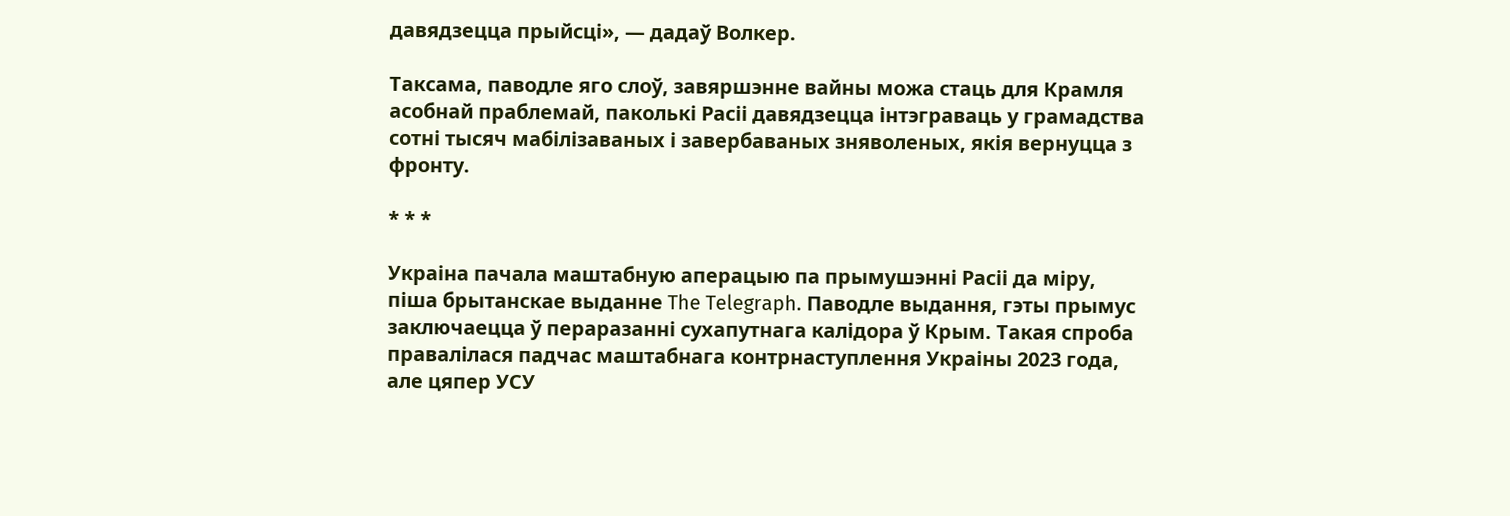давядзецца прыйсці», — дадаў Волкер.

Таксама, паводле яго слоў, завяршэнне вайны можа стаць для Крамля асобнай праблемай, паколькі Расіі давядзецца інтэграваць у грамадства сотні тысяч мабілізаваных і завербаваных зняволеных, якія вернуцца з фронту.

* * *

Украіна пачала маштабную аперацыю па прымушэнні Расіі да міру, піша брытанскае выданне The Telegraph. Паводле выдання, гэты прымус заключаецца ў пераразанні сухапутнага калідора ў Крым. Такая спроба правалілася падчас маштабнага контрнаступлення Украіны 2023 года, але цяпер УСУ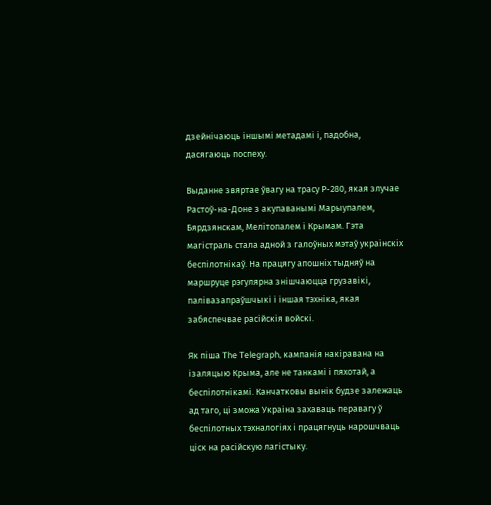дзейнічаюць іншымі метадамі і, падобна, дасягаюць поспеху.

Выданне звяртае ўвагу на трасу Р-280, якая злучае Растоў-на-Доне з акупаванымі Марыупалем, Бярдзянскам, Мелітопалем і Крымам. Гэта магістраль стала адной з галоўных мэтаў украінскіх беспілотнікаў. На працягу апошніх тыдняў на маршруце рэгулярна знішчаюцца грузавікі, палівазапраўшчыкі і іншая тэхніка, якая забяспечвае расійскія войскі.

Як піша The Telegraph, кампанія накіравана на ізаляцыю Крыма, але не танкамі і пяхотай, а беспілотнікамі. Канчатковы вынік будзе залежаць ад таго, ці зможа Украіна захаваць перавагу ў беспілотных тэхналогіях і працягнуць нарошчваць ціск на расійскую лагістыку.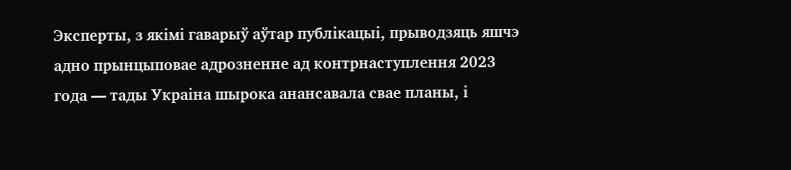Эксперты, з якімі гаварыў аўтар публікацыі, прыводзяць яшчэ адно прынцыповае адрозненне ад контрнаступлення 2023 года — тады Украіна шырока анансавала свае планы, і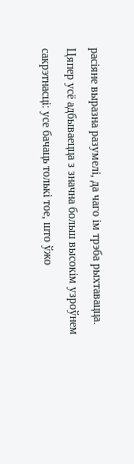расіяне выразна разумелі, да чаго ім трэба рыхтавацца. Цяпер усё адбываецца з значна больш высокім узроўнем сакрэтнасці: усе бачаць толькі тое, што ўжо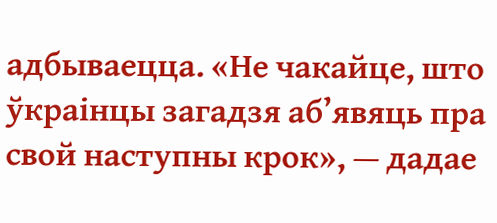адбываецца. «Не чакайце, што ўкраінцы загадзя аб’явяць пра свой наступны крок», — дадае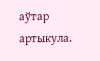аўтар артыкула.